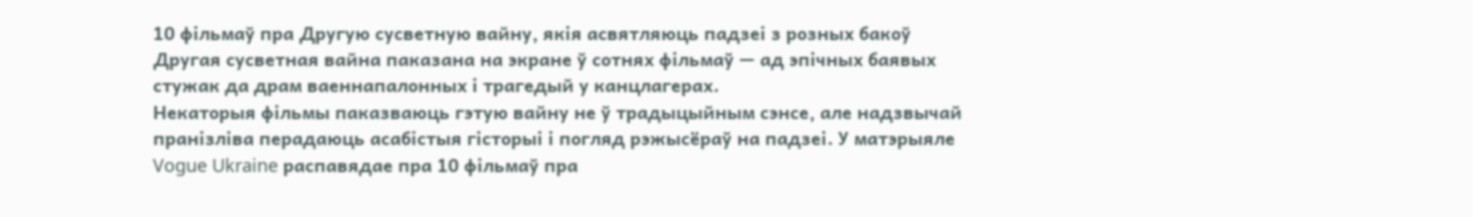10 фільмаў пра Другую сусветную вайну, якія асвятляюць падзеі з розных бакоў
Другая сусветная вайна паказана на экране ў сотнях фільмаў — ад эпічных баявых стужак да драм ваеннапалонных і трагедый у канцлагерах.
Некаторыя фільмы паказваюць гэтую вайну не ў традыцыйным сэнсе, але надзвычай пранізліва перадаюць асабістыя гісторыі і погляд рэжысёраў на падзеі. У матэрыяле Vogue Ukraine распавядае пра 10 фільмаў пра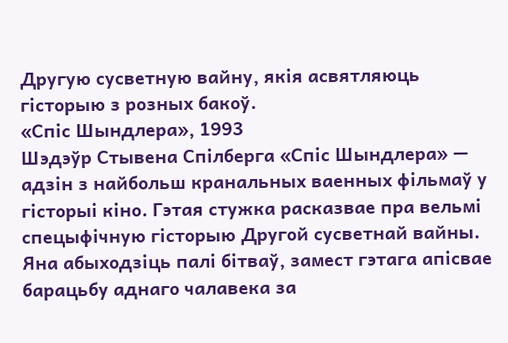Другую сусветную вайну, якія асвятляюць гісторыю з розных бакоў.
«Спіс Шындлера», 1993
Шэдэўр Стывена Спілберга «Спіс Шындлера» — адзін з найбольш кранальных ваенных фільмаў у гісторыі кіно. Гэтая стужка расказвае пра вельмі спецыфічную гісторыю Другой сусветнай вайны. Яна абыходзіць палі бітваў, замест гэтага апісвае барацьбу аднаго чалавека за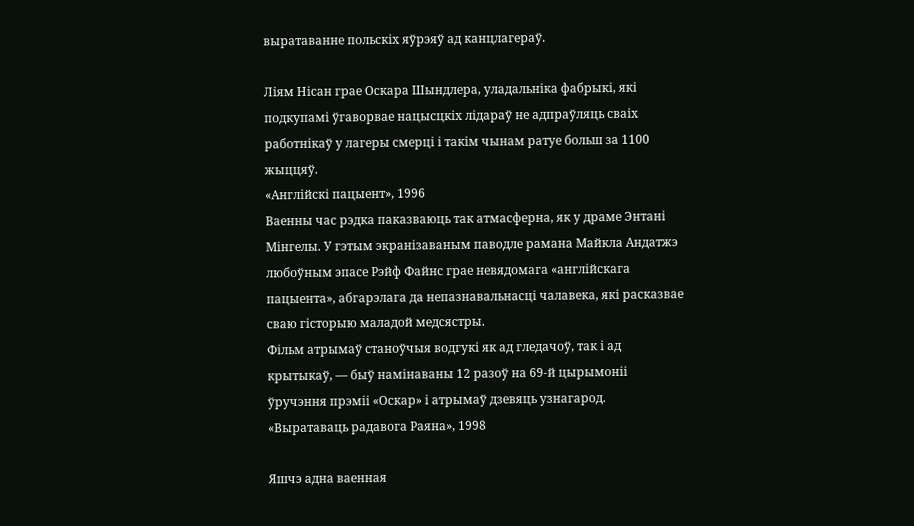выратаванне польскіх яўрэяў ад канцлагераў.

Ліям Нісан грае Оскара Шындлера, уладальніка фабрыкі, які подкупамі ўгаворвае нацысцкіх лідараў не адпраўляць сваіх работнікаў у лагеры смерці і такім чынам ратуе больш за 1100 жыццяў.
«Англійскі пацыент», 1996
Ваенны час рэдка паказваюць так атмасферна, як у драме Энтані Мінгелы. У гэтым экранізаваным паводле рамана Майкла Андатжэ любоўным эпасе Рэйф Файнс грае невядомага «англійскага пацыента», абгарэлага да непазнавальнасці чалавека, які расказвае сваю гісторыю маладой медсястры.
Фільм атрымаў станоўчыя водгукі як ад гледачоў, так і ад крытыкаў, — быў намінаваны 12 разоў на 69‑й цырымоніі ўручэння прэміі «Оскар» і атрымаў дзевяць узнагарод.
«Выратаваць радавога Раяна», 1998

Яшчэ адна ваенная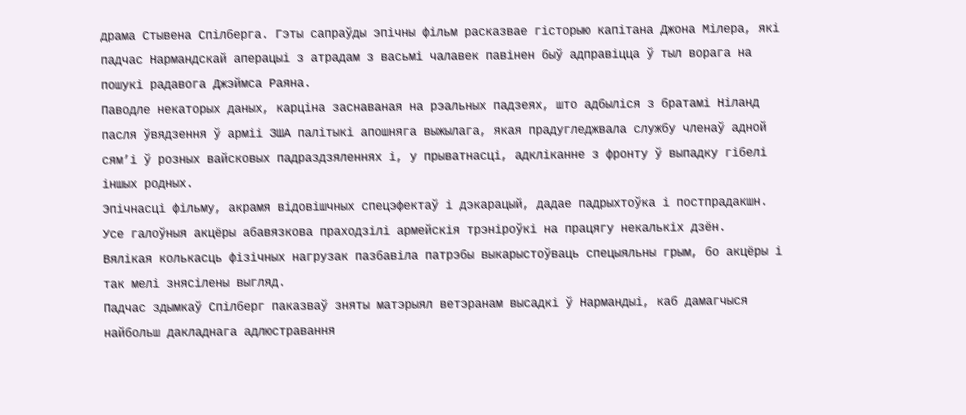драма Стывена Спілберга. Гэты сапраўды эпічны фільм расказвае гісторыю капітана Джона Мілера, які падчас Нармандскай аперацыі з атрадам з васьмі чалавек павінен быў адправіцца ў тыл ворага на пошукі радавога Джэймса Раяна.
Паводле некаторых даных, карціна заснаваная на рэальных падзеях, што адбыліся з братамі Ніланд пасля ўвядзення ў арміі ЗША палітыкі апошняга выжылага, якая прадугледжвала службу членаў адной сям’і ў розных вайсковых падраздзяленнях і, у прыватнасці, адкліканне з фронту ў выпадку гібелі іншых родных.
Эпічнасці фільму, акрамя відовішчных спецэфектаў і дэкарацый, дадае падрыхтоўка і постпрадакшн. Усе галоўныя акцёры абавязкова праходзілі армейскія трэніроўкі на працягу некалькіх дзён.
Вялікая колькасць фізічных нагрузак пазбавіла патрэбы выкарыстоўваць спецыяльны грым, бо акцёры і так мелі знясілены выгляд.
Падчас здымкаў Спілберг паказваў зняты матэрыял ветэранам высадкі ў Нармандыі, каб дамагчыся найбольш дакладнага адлюстравання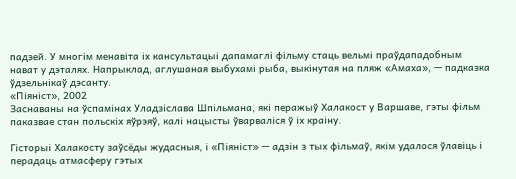падзей. У многім менавіта іх кансультацыі дапамаглі фільму стаць вельмі праўдападобным нават у дэталях. Напрыклад, аглушаная выбухамі рыба, выкінутая на пляж «Амаха», — падказка ўдзельнікаў дэсанту.
«Піяніст», 2002
Заснаваны на ўспамінах Уладзіслава Шпільмана, які перажыў Халакост у Варшаве, гэты фільм паказвае стан польскіх яўрэяў, калі нацысты ўварваліся ў іх краіну.

Гісторыі Халакосту заўсёды жудасныя, і «Піяніст» — адзін з тых фільмаў, якім удалося ўлавіць і перадаць атмасферу гэтых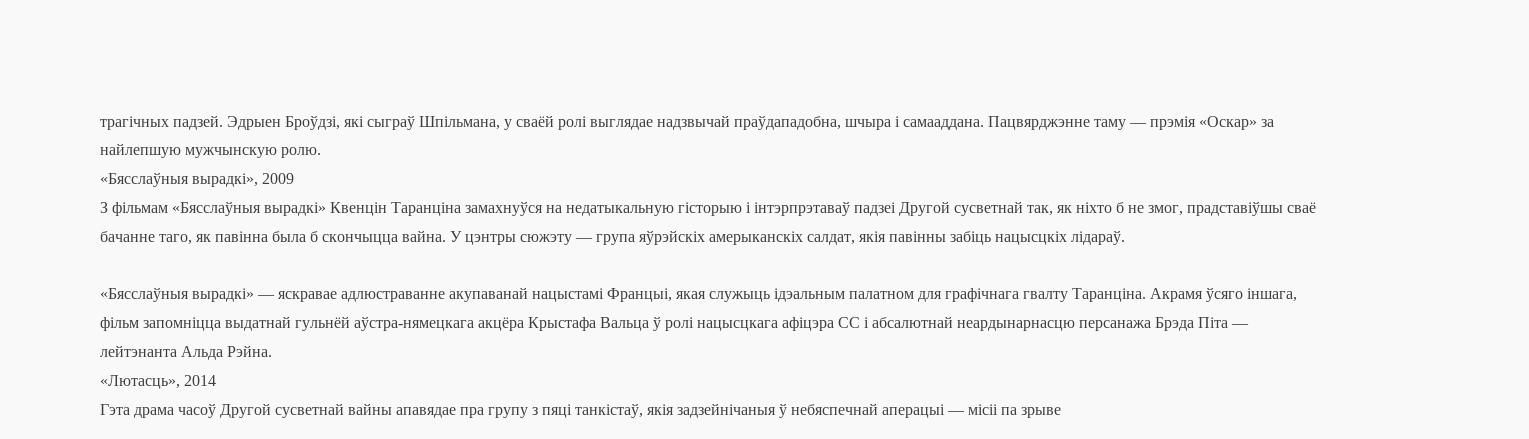трагічных падзей. Эдрыен Броўдзі, які сыграў Шпільмана, у сваёй ролі выглядае надзвычай праўдападобна, шчыра і самааддана. Пацвярджэнне таму — прэмія «Оскар» за найлепшую мужчынскую ролю.
«Бясслаўныя вырадкі», 2009
З фільмам «Бясслаўныя вырадкі» Квенцін Таранціна замахнуўся на недатыкальную гісторыю і інтэрпрэтаваў падзеі Другой сусветнай так, як ніхто б не змог, прадставіўшы сваё бачанне таго, як павінна была б скончыцца вайна. У цэнтры сюжэту — група яўрэйскіх амерыканскіх салдат, якія павінны забіць нацысцкіх лідараў.

«Бясслаўныя вырадкі» — яскравае адлюстраванне акупаванай нацыстамі Францыі, якая служыць ідэальным палатном для графічнага гвалту Таранціна. Акрамя ўсяго іншага, фільм запомніцца выдатнай гульнёй аўстра-нямецкага акцёра Крыстафа Вальца ў ролі нацысцкага афіцэра СС і абсалютнай неардынарнасцю персанажа Брэда Піта — лейтэнанта Альда Рэйна.
«Лютасць», 2014
Гэта драма часоў Другой сусветнай вайны апавядае пра групу з пяці танкістаў, якія задзейнічаныя ў небяспечнай аперацыі — місіі па зрыве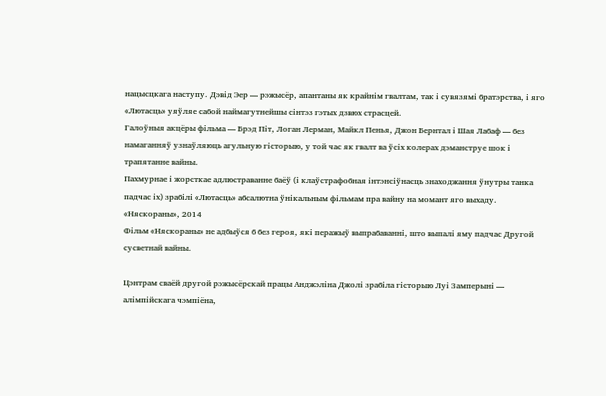нацысцкага наступу. Дэвід Эер — рэжысёр, апантаны як крайнім гвалтам, так і сувязямі братэрства, і яго «Лютасць» уяўляе сабой наймагутнейшы сінтэз гэтых дзвюх страсцей.
Галоўныя акцёры фільма — Брэд Піт, Логан Лерман, Майкл Пенья, Джон Бернтал і Шая Лабаф — без намаганняў узнаўляюць агульную гісторыю, у той час як гвалт ва ўсіх колерах дэманструе шок і трапятанне вайны.
Пахмурнае і жорсткае адлюстраванне баёў (і клаўстрафобная інтэнсіўнасць знаходжання ўнутры танка падчас іх) зрабілі «Лютасць» абсалютна ўнікальным фільмам пра вайну на момант яго выхаду.
«Няскораны», 2014
Фільм «Няскораны» не адбыўся б без героя, які перажыў выпрабаванні, што выпалі яму падчас Другой сусветнай вайны.

Цэнтрам сваёй другой рэжысёрскай працы Анджэліна Джолі зрабіла гісторыю Луі Замперыні — алімпійскага чэмпіёна,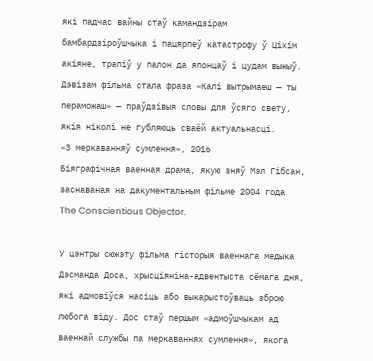які падчас вайны стаў камандзірам бамбардзіроўшчыка і пацярпеў катастрофу ў Ціхім акіяне, трапіў у палон да японцаў і цудам выжыў.
Дэвізам фільма стала фраза «Калі вытрымаеш — ты пераможаш» — праўдзівыя словы для ўсяго свету, якія ніколі не губляюць сваёй актуальнасці.
«З меркаванняў сумлення», 2016
Біяграфічная ваенная драма, якую зняў Мэл Гібсан, заснаваная на дакументальным фільме 2004 года The Conscientious Objector.

У цэнтры сюжэту фільма гісторыя ваеннага медыка Дэсманда Доса, хрысціяніна-адвентыста сёмага дня, які адмовіўся насіць або выкарыстоўваць зброю любога віду. Дос стаў першым «адмоўшчыкам ад ваеннай службы па меркаваннях сумлення», якога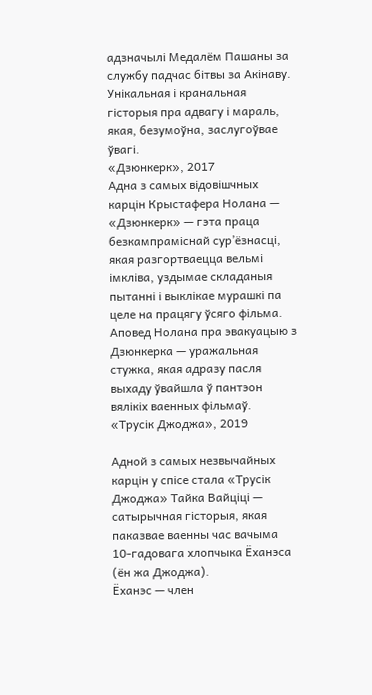адзначылі Медалём Пашаны за службу падчас бітвы за Акінаву.
Унікальная і кранальная гісторыя пра адвагу і мараль, якая, безумоўна, заслугоўвае ўвагі.
«Дзюнкерк», 2017
Адна з самых відовішчных карцін Крыстафера Нолана — «Дзюнкерк» — гэта праца безкампраміснай сур’ёзнасці, якая разгортваецца вельмі імкліва, уздымае складаныя пытанні і выклікае мурашкі па целе на працягу ўсяго фільма.
Аповед Нолана пра эвакуацыю з Дзюнкерка — уражальная стужка, якая адразу пасля выхаду ўвайшла ў пантэон вялікіх ваенных фільмаў.
«Трусік Джоджа», 2019

Адной з самых незвычайных карцін у спісе стала «Трусік Джоджа» Тайка Вайціці — сатырычная гісторыя, якая паказвае ваенны час вачыма 10‑гадовага хлопчыка Ёханэса (ён жа Джоджа).
Ёханэс — член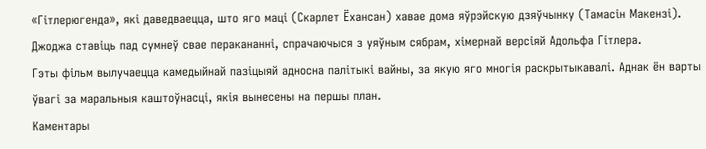«Гітлерюгенда», які даведваецца, што яго маці (Скарлет Ёхансан) хавае дома яўрэйскую дзяўчынку (Тамасін Макензі). Джоджа ставіць пад сумнеў свае перакананні, спрачаючыся з уяўным сябрам, хімернай версіяй Адольфа Гітлера.
Гэты фільм вылучаецца камедыйнай пазіцыяй адносна палітыкі вайны, за якую яго многія раскрытыкавалі. Аднак ён варты ўвагі за маральныя каштоўнасці, якія вынесены на першы план.
Каментары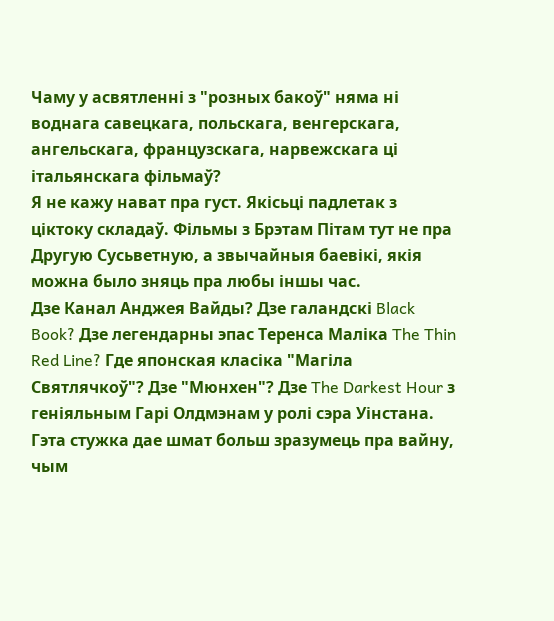Чаму у асвятленні з "розных бакоў" няма ні воднага савецкага, польскага, венгерскага, ангельскага, французскага, нарвежскага ці італьянскага фільмаў?
Я не кажу нават пра густ. Якісьці падлетак з ціктоку складаў. Фільмы з Брэтам Пітам тут не пра Другую Сусьветную, а звычайныя баевікі, якія можна было зняць пра любы іншы час.
Дзе Канал Анджея Вайды? Дзе галандскі Black Book? Дзе легендарны эпас Теренса Маліка The Thin Red Line? Где японская класіка "Магіла Святлячкоў"? Дзе "Мюнхен"? Дзе The Darkest Hour з геніяльным Гарі Олдмэнам у ролі сэра Уінстана. Гэта стужка дае шмат больш зразумець пра вайну, чым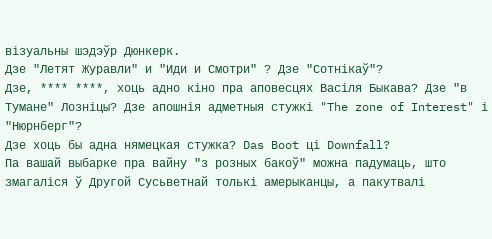візуальны шэдэўр Дюнкерк.
Дзе "Летят Журавли" и "Иди и Смотри" ? Дзе "Сотнікаў"?
Дзе, **** ****, хоць адно кіно пра аповесцях Васіля Быкава? Дзе "в Тумане" Лозніцы? Дзе апошнія адметныя стужкі "The zone of Interest" і "Нюрнберг"?
Дзе хоць бы адна нямецкая стужка? Das Boot ці Downfall?
Па вашай выбарке пра вайну "з розных бакоў" можна падумаць, што змагаліся ў Другой Сусьветнай толькі амерыканцы, а пакутвалі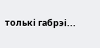толькі габрэі...